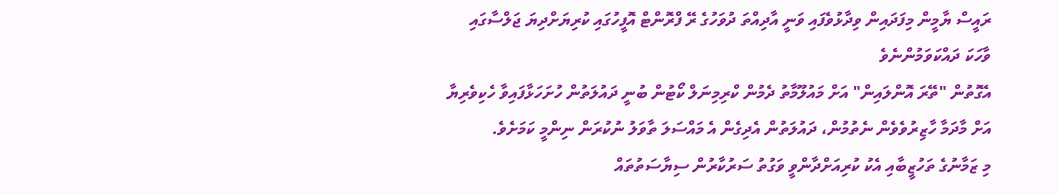ރައީސް ޔާމީން މިފަދައިން ވިދާޅުވެފައި ވަނީ އާދިއްތަ ދުވަހުގެ ރޭ ފްރޮންޓް އޮފީހުގައި ކުރިޔަށްދިޔަ ޖަލްސާގައި ވާހަކަ ދައްކަވަމުންނެވެ
އެގޮތުން "ތޭރަ އޮންލައިން" އަށް މައުލޫމާތު ދެމުން ކްރިމިނަލް ކޯޓުން ބުނީ ދައުލަތުން ހުށަހަޅާފައިވާ ހެކިވެރިޔާ އަށް މާދަމާ ހާޒިރުވެވެން ނެތުމުން، ދައުލަތުން އެދިގެން އެ މައްސަލަ ތާވަލު ނުކުރަން ނިންމީ ކަމަށެވެ.
މި ޒަމާނުގެ ތަހުޒީބާއި އެކު ކުރިއަށްދާންވީ ވަގުތު ސަރުކާރުން ސިޔާސަތުތައް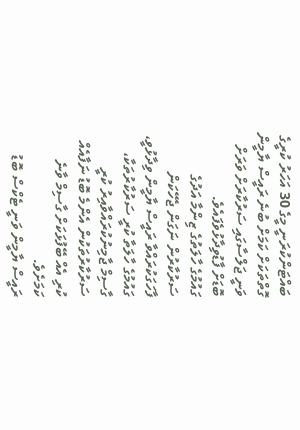ބައްޓަންކުރަނީ މީގެ 30 އަހަރު ކުރީގެ ގޮތްތަކަށް ކަމަށް ބުނެ ރައީސް ޔާމީން ވަނީ ޖަލްސާގައި ސަރުކާރަށް ވަރަށް ބޮޑަށް ފާޑުވިދާޅުވެފައެވެ.
ގައުމުގެ ހާލަތުގެ ޒިންމާ އަދުގެ ސަރުކާރުން ނަގަން ޖެހޭކަން ފާހަގަކުރައްވާ ރައީސް ޔާމީން ވިދާޅުވީ، ގައުމުގެ ހާލަތާ ކުރީ ސަރުކާރުތަކާ، ގާސިމް ޖާމިނުކުރައްވާއިރު ކުރީ ސަރުކާރުތަކުން އެންމެ ބޮޑު ނަފާއެއް ކުރި އެއް ބޭފުޅަކަށް ގާސިމް ވާނެ ކަމަށެވެ.
ރައީސް ޔާމީން ވަނީ ޓެކްސް ބޮޑު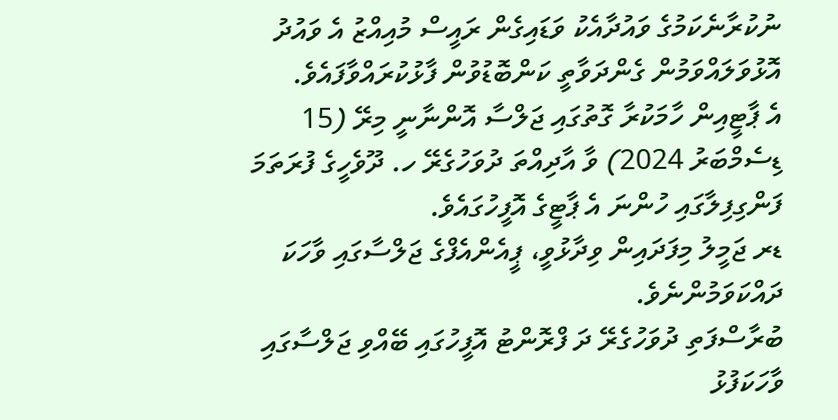ނުކުރާނެކަމުގެ ވައުދާއެކު ވަޑައިގެން ރައީސް މުއިއްޒު އެ ވައުދު އޮޅުވަލައްވަމުން ގެންދަވާތީ ކަންބޮޑުވުން ފާޅުކުރައްވާފައެވެ.
އެ ޕާޓީއިން ހާމަކުރާ ގޮތުގައި ޖަލްސާ އޮންނާނީ މިރޭ (15 ޑިސެމްބަރު 2024) ވާ އާދިއްތަ ދުވަހުގެރޭ ހ. ދޫވެހީގެ ފުރަތަމަ ފަންގިފިލާގައި ހުންނަ އެ ޕާޓީގެ އޮފީހުގައެވެ.
ޑރ ޖަމީލު މިފަދައިން ވިދާޅުވީ، ޕީއެންއެފްގެ ޖަލްސާގައި ވާހަކަ ދައްކަވަމުންނެވެ.
ބުރާސްފަތި ދުވަހުގެރޭ ދަ ފްރޮންޓު އޮފީހުގައި ބޭއްވި ޖަލްސާގައި ވާހަކަފުޅު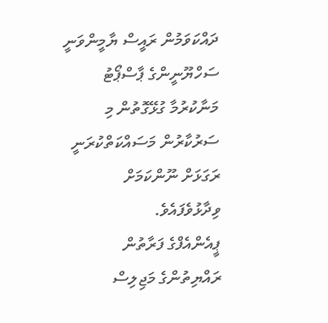ދައްކަވަމުން ރައީސް ޔާމީންވަނީ ސަހްޔޫނީންގެ ޕާސްޕޯޓު މަނާކުރުމާ ގުޅޭގޮތުން މި ސަރުކާރުން މަސައްކަތްކުރަނީ ރަގަޅަށް ނޫންކަމަށް ވިދާޅުވެފައެވެ.
ޕީއެންއެފްގެ ފަރާތުން ރައްޔިތުންގެ މަޖިލިސް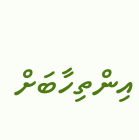އިންތިހާބަށް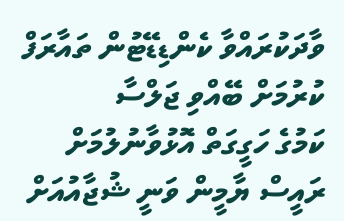ވާދަކުރައްވާ ކެންޑިޑޭޓުން ތައާރަފް ކުރުމަށް ބޭއްވި ޖަލްސާ
ކަމުގެ ހަގީގަތް އޮޅުވާނުލުމަށް ރައީސް ޔާމީން ވަނީ ޝުޖާއުއަށް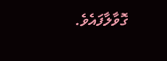ގޮވާލާފައެވެ.